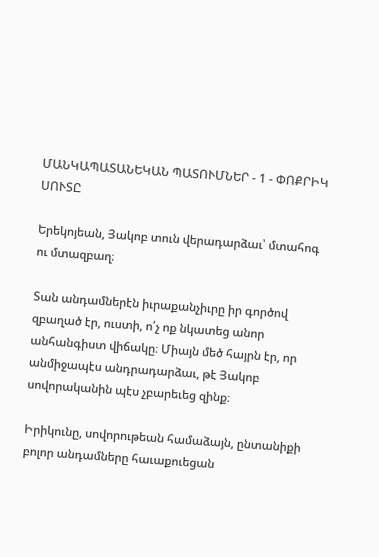ՄԱՆԿԱՊԱՏԱՆԵԿԱՆ ՊԱՏՈՒՄՆԵՐ - 1 - ՓՈՔՐԻԿ ՍՈՒՏԸ

Երեկոյեան, Յակոբ տուն վերադարձաւ՝ մտահոգ ու մտազբաղ։

Տան անդամներէն իւրաքանչիւրը իր գործով զբաղած էր, ուստի, ո՛չ ոք նկատեց անոր անհանգիստ վիճակը։ Միայն մեծ հայրն էր, որ անմիջապէս անդրադարձաւ, թէ Յակոբ սովորականին պէս չբարեւեց զինք։

Իրիկունը, սովորութեան համաձայն, ընտանիքի բոլոր անդամները հաւաքուեցան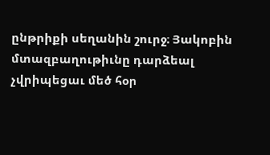ընթրիքի սեղանին շուրջ։ Յակոբին մտազբաղութիւնը դարձեալ չվրիպեցաւ մեծ հօր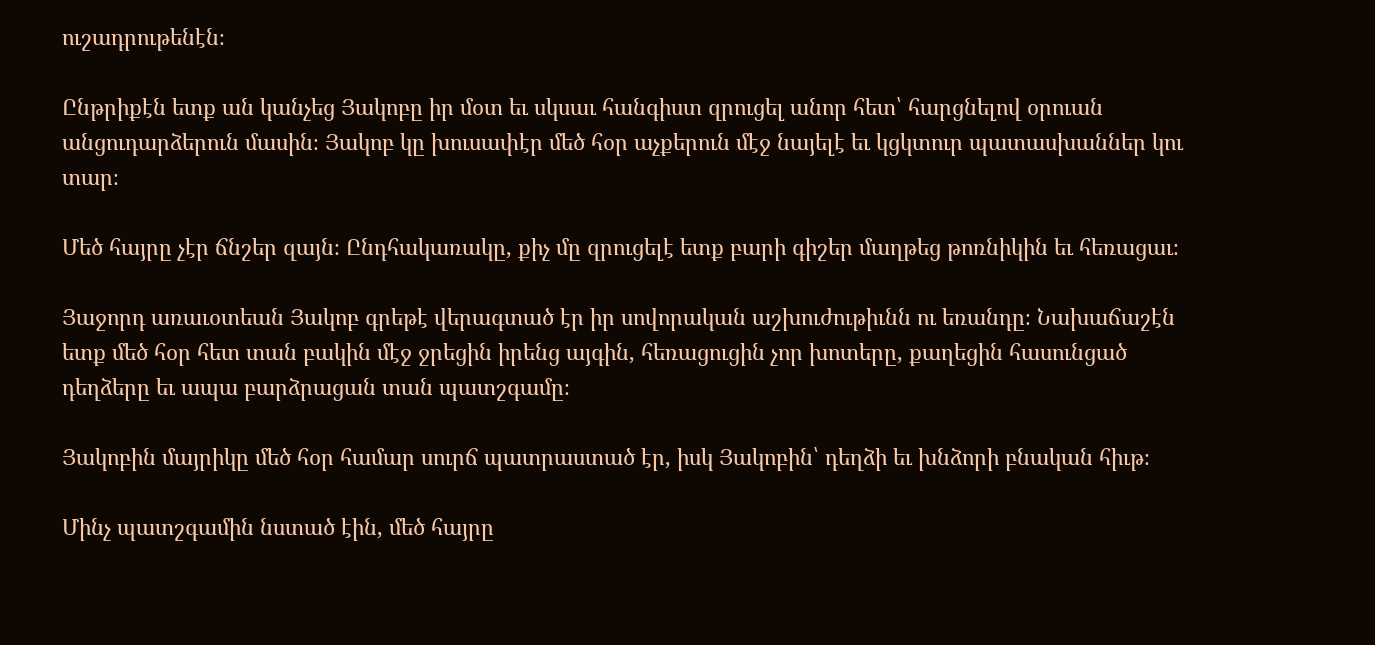ուշադրութենէն։

Ընթրիքէն ետք ան կանչեց Յակոբը իր մօտ եւ սկսաւ հանգիստ զրուցել անոր հետ՝ հարցնելով օրուան անցուդարձերուն մասին։ Յակոբ կը խուսափէր մեծ հօր աչքերուն մէջ նայելէ եւ կցկտուր պատասխաններ կու տար։

Մեծ հայրը չէր ճնշեր զայն։ Ընդհակառակը, քիչ մը զրուցելէ ետք բարի գիշեր մաղթեց թոռնիկին եւ հեռացաւ։

Յաջորդ առաւօտեան Յակոբ գրեթէ վերագտած էր իր սովորական աշխուժութիւնն ու եռանդը։ Նախաճաշէն ետք մեծ հօր հետ տան բակին մէջ ջրեցին իրենց այգին, հեռացուցին չոր խոտերը, քաղեցին հասունցած դեղձերը եւ ապա բարձրացան տան պատշգամը։

Յակոբին մայրիկը մեծ հօր համար սուրճ պատրաստած էր, իսկ Յակոբին՝ դեղձի եւ խնձորի բնական հիւթ։

Մինչ պատշգամին նստած էին, մեծ հայրը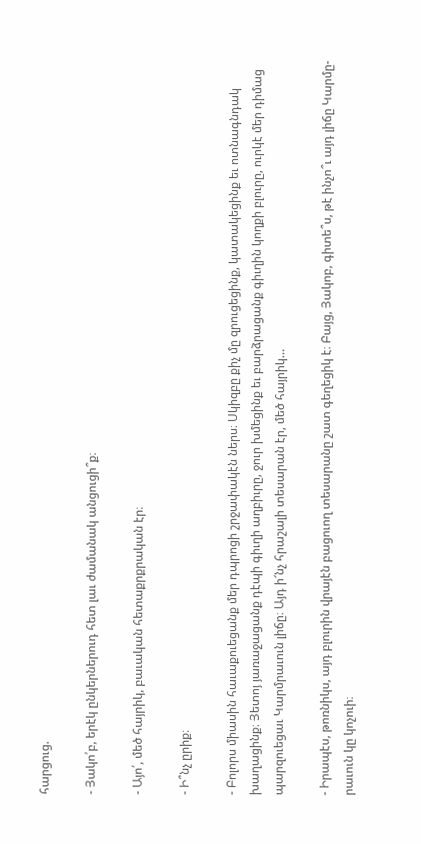հարցուց.

- Յակո՛բ, երէկ ընկերներուդ հետ լաւ ժամանակ անցուցի՞ք։

- Այո՛, մեծ հայրիկ, բաւական հետաքրքրական էր։

- Ի՞նչ ըրիք։

- Բոլորս միասին հաւաքուեցանք մեր դպրոցի շրջափակէն ներս։ Սկիզբը քիչ մը զրուցեցինք, կատակեցինք եւ ոտնագնդակ խաղացինք։ Յետոյ յառաջացանք դէպի գիւղի աղբիւրը, ջուր խմեցինք եւ բարձրացանք գիւղին կողքի բլուրը, ուրկէ մեր դիմաց պարզուեցաւ Կարմրաւուն լիճը։ Այդ ի՜նչ հրաշալի տեսարան էր, մեծ հայրիկ…

- Իրապէս, թոռնիկս, այդ բլուրին վրայէն բացուող տեսարանը շատ գեղեցիկ է։ Բայց, Յակոբ, գիտե՞ս, թէ ինչո՞ւ այդ լիճը Կարմը-րաւուն կը կոչուի։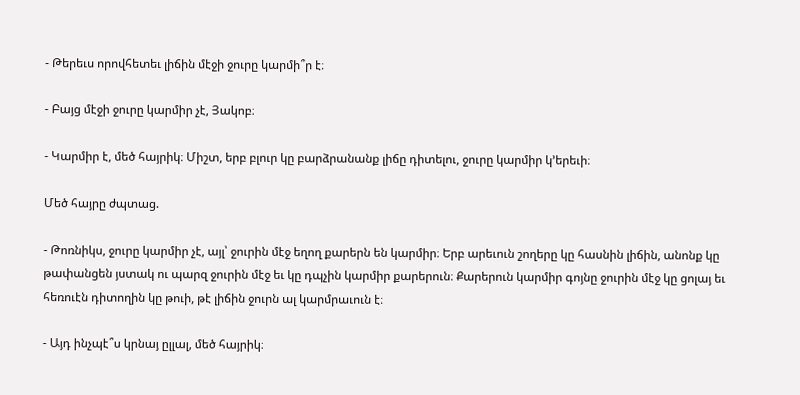- Թերեւս որովհետեւ լիճին մէջի ջուրը կարմի՞ր է։

- Բայց մէջի ջուրը կարմիր չէ, Յակոբ։

- Կարմիր է, մեծ հայրիկ։ Միշտ, երբ բլուր կը բարձրանանք լիճը դիտելու, ջուրը կարմիր կ՚երեւի։

Մեծ հայրը ժպտաց.

- Թոռնիկս, ջուրը կարմիր չէ, այլ՝ ջուրին մէջ եղող քարերն են կարմիր։ Երբ արեւուն շողերը կը հասնին լիճին, անոնք կը թափանցեն յստակ ու պարզ ջուրին մէջ եւ կը դպչին կարմիր քարերուն։ Քարերուն կարմիր գոյնը ջուրին մէջ կը ցոլայ եւ հեռուէն դիտողին կը թուի, թէ լիճին ջուրն ալ կարմրաւուն է։

- Այդ ինչպէ՞ս կրնայ ըլլալ, մեծ հայրիկ։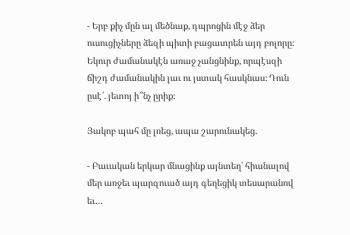- Երբ քիչ մըն ալ մեծնաք, դպրոցին մէջ ձեր ուսուցիչները ձեզի պիտի բացատրեն այդ բոլորը։ Եկուր ժամանակէն առաջ չանցնինք, որպէսզի ճիշդ ժամանակին լաւ ու յստակ հասկնաս։ Դուն ըսէ՛. յետոյ ի՞նչ ըրիք։

Յակոբ պահ մը լռեց, ապա շարունակեց.

- Բաւական երկար մնացինք այնտեղ՝ հիանալով մեր առջեւ պարզուած այդ գեղեցիկ տեսարանով եւ…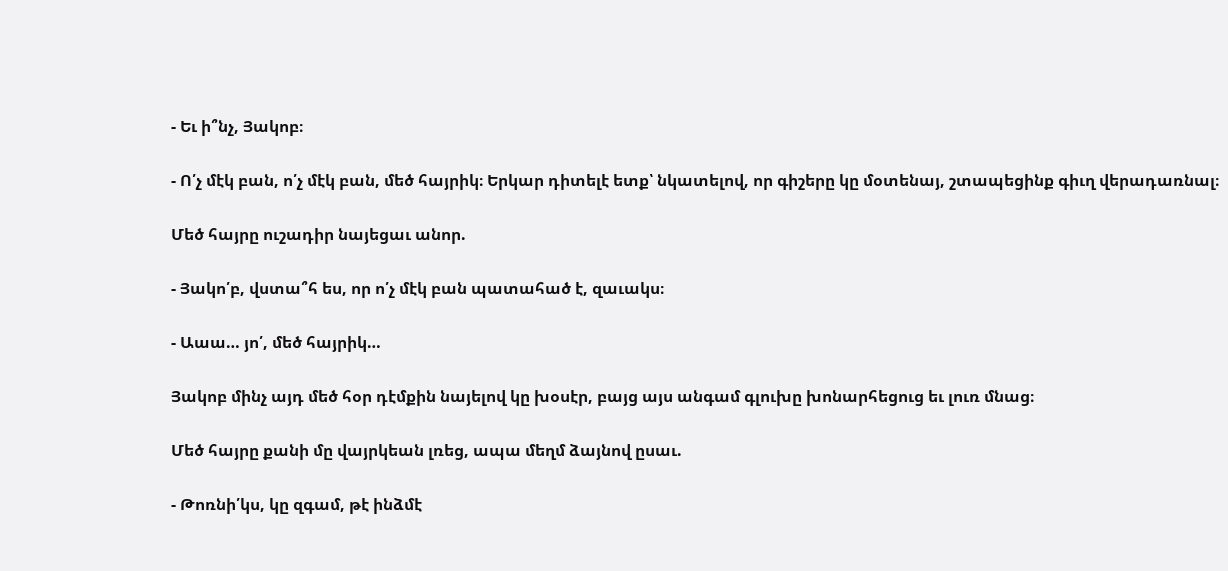- Եւ ի՞նչ, Յակոբ։

- Ո՛չ մէկ բան, ո՛չ մէկ բան, մեծ հայրիկ։ Երկար դիտելէ ետք՝ նկատելով, որ գիշերը կը մօտենայ, շտապեցինք գիւղ վերադառնալ։

Մեծ հայրը ուշադիր նայեցաւ անոր.

- Յակո՛բ, վստա՞հ ես, որ ո՛չ մէկ բան պատահած է, զաւակս։

- Աաա… յո՛, մեծ հայրիկ…

Յակոբ մինչ այդ մեծ հօր դէմքին նայելով կը խօսէր, բայց այս անգամ գլուխը խոնարհեցուց եւ լուռ մնաց։

Մեծ հայրը քանի մը վայրկեան լռեց, ապա մեղմ ձայնով ըսաւ.

- Թոռնի՛կս, կը զգամ, թէ ինձմէ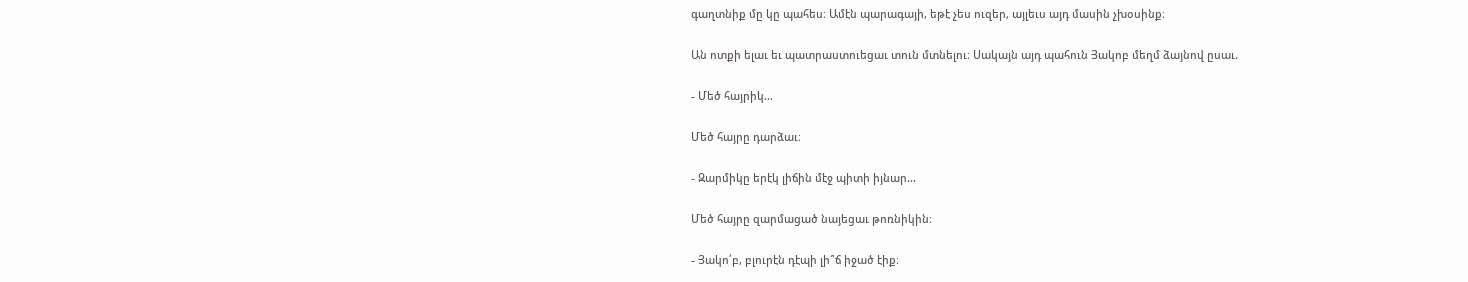գաղտնիք մը կը պահես։ Ամէն պարագայի, եթէ չես ուզեր, այլեւս այդ մասին չխօսինք։

Ան ոտքի ելաւ եւ պատրաստուեցաւ տուն մտնելու։ Սակայն այդ պահուն Յակոբ մեղմ ձայնով ըսաւ.

- Մեծ հայրիկ…

Մեծ հայրը դարձաւ։

- Զարմիկը երէկ լիճին մէջ պիտի իյնար…

Մեծ հայրը զարմացած նայեցաւ թոռնիկին։

- Յակո՛բ, բլուրէն դէպի լի՞ճ իջած էիք։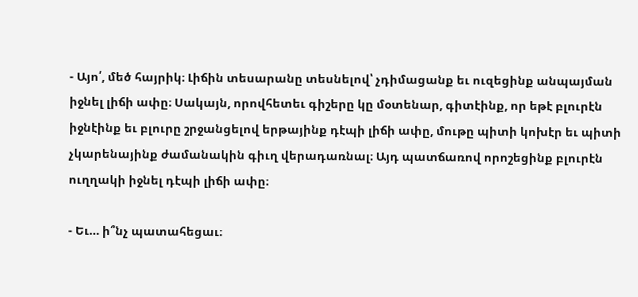- Այո՛, մեծ հայրիկ։ Լիճին տեսարանը տեսնելով՝ չդիմացանք եւ ուզեցինք անպայման իջնել լիճի ափը։ Սակայն, որովհետեւ գիշերը կը մօտենար, գիտէինք, որ եթէ բլուրէն իջնէինք եւ բլուրը շրջանցելով երթայինք դէպի լիճի ափը, մութը պիտի կոխէր եւ պիտի չկարենայինք ժամանակին գիւղ վերադառնալ։ Այդ պատճառով որոշեցինք բլուրէն ուղղակի իջնել դէպի լիճի ափը։

- Եւ… ի՞նչ պատահեցաւ։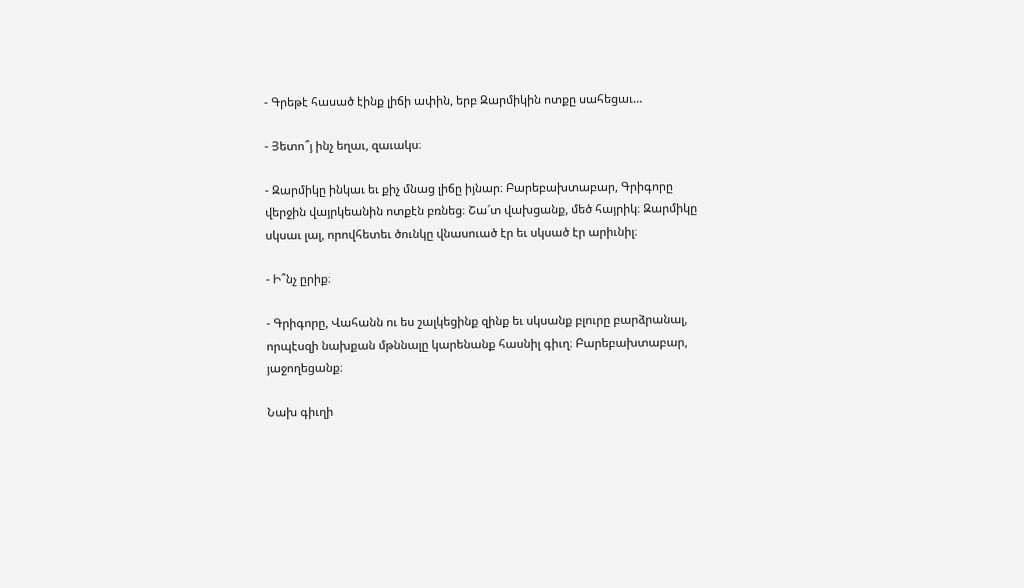- Գրեթէ հասած էինք լիճի ափին, երբ Զարմիկին ոտքը սահեցաւ…

- Յետո՞յ ինչ եղաւ, զաւակս։

- Զարմիկը ինկաւ եւ քիչ մնաց լիճը իյնար։ Բարեբախտաբար, Գրիգորը վերջին վայրկեանին ոտքէն բռնեց։ Շա՜տ վախցանք, մեծ հայրիկ։ Զարմիկը սկսաւ լալ, որովհետեւ ծունկը վնասուած էր եւ սկսած էր արիւնիլ։

- Ի՞նչ ըրիք։

- Գրիգորը, Վահանն ու ես շալկեցինք զինք եւ սկսանք բլուրը բարձրանալ, որպէսզի նախքան մթննալը կարենանք հասնիլ գիւղ։ Բարեբախտաբար, յաջողեցանք։

Նախ գիւղի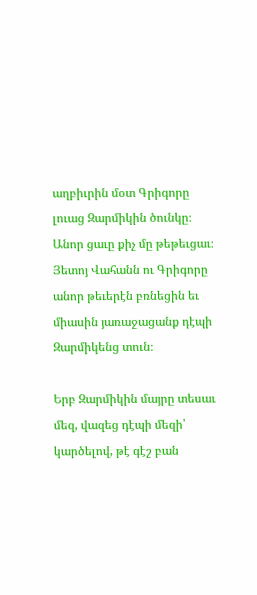աղբիւրին մօտ Գրիգորը լուաց Զարմիկին ծունկը։ Անոր ցաւը քիչ մը թեթեւցաւ։ Յետոյ Վահանն ու Գրիգորը անոր թեւերէն բռնեցին եւ միասին յառաջացանք դէպի Զարմիկենց տուն։

Երբ Զարմիկին մայրը տեսաւ մեզ, վազեց դէպի մեզի՝ կարծելով, թէ գէշ բան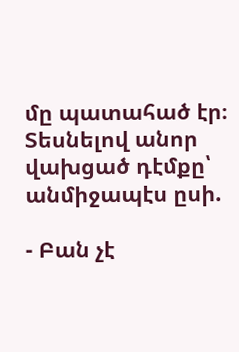մը պատահած էր։ Տեսնելով անոր վախցած դէմքը՝ անմիջապէս ըսի.

- Բան չէ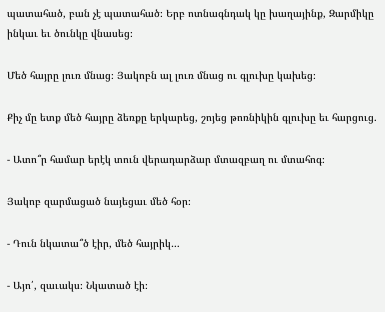պատահած, բան չէ պատահած։ Երբ ոտնագնդակ կը խաղայինք, Զարմիկը ինկաւ եւ ծունկը վնասեց։

Մեծ հայրը լուռ մնաց։ Յակոբն ալ լուռ մնաց ու գլուխը կախեց։

Քիչ մը ետք մեծ հայրը ձեռքը երկարեց, շոյեց թոռնիկին գլուխը եւ հարցուց.

- Ատո՞ր համար երէկ տուն վերադարձար մտազբաղ ու մտահոգ։

Յակոբ զարմացած նայեցաւ մեծ հօր։

- Դուն նկատա՞ծ էիր, մեծ հայրիկ…

- Այո՛, զաւակս։ Նկատած էի։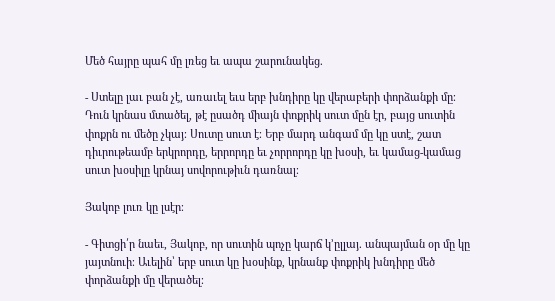Մեծ հայրը պահ մը լռեց եւ ապա շարունակեց.

- Ստելը լաւ բան չէ, առաւել եւս երբ խնդիրը կը վերաբերի փորձանքի մը։ Դուն կրնաս մտածել, թէ ըսածդ միայն փոքրիկ սուտ մըն էր, բայց սուտին փոքրն ու մեծը չկայ։ Սուտը սուտ է։ Երբ մարդ անգամ մը կը ստէ, շատ դիւրութեամբ երկրորդը, երրորդը եւ չորրորդը կը խօսի, եւ կամաց-կամաց սուտ խօսիլը կրնայ սովորութիւն դառնալ։

Յակոբ լուռ կը լսէր։

- Գիտցի՛ր նաեւ, Յակոբ, որ սուտին պոչը կարճ կ՚ըլլայ. անպայման օր մը կը յայտնուի։ Աւելին՝ երբ սուտ կը խօսինք, կրնանք փոքրիկ խնդիրը մեծ փորձանքի մը վերածել։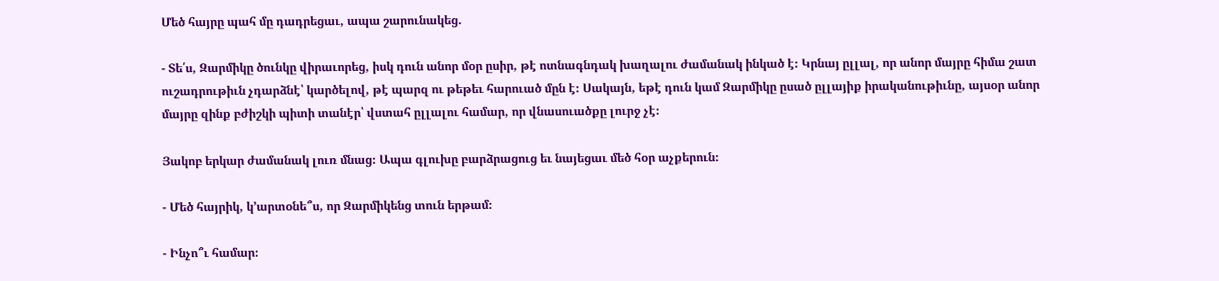Մեծ հայրը պահ մը դադրեցաւ, ապա շարունակեց.

- Տե՛ս, Զարմիկը ծունկը վիրաւորեց, իսկ դուն անոր մօր ըսիր, թէ ոտնագնդակ խաղալու ժամանակ ինկած է։ Կրնայ ըլլալ, որ անոր մայրը հիմա շատ ուշադրութիւն չդարձնէ՝ կարծելով, թէ պարզ ու թեթեւ հարուած մըն է։ Սակայն, եթէ դուն կամ Զարմիկը ըսած ըլլայիք իրականութիւնը, այսօր անոր մայրը զինք բժիշկի պիտի տանէր՝ վստահ ըլլալու համար, որ վնասուածքը լուրջ չէ։

Յակոբ երկար ժամանակ լուռ մնաց։ Ապա գլուխը բարձրացուց եւ նայեցաւ մեծ հօր աչքերուն։

- Մեծ հայրիկ, կ՚արտօնե՞ս, որ Զարմիկենց տուն երթամ։

- Ինչո՞ւ համար։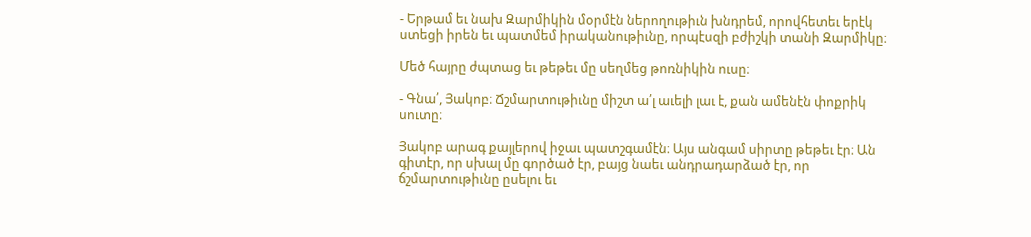- Երթամ եւ նախ Զարմիկին մօրմէն ներողութիւն խնդրեմ, որովհետեւ երէկ ստեցի իրեն եւ պատմեմ իրականութիւնը, որպէսզի բժիշկի տանի Զարմիկը։

Մեծ հայրը ժպտաց եւ թեթեւ մը սեղմեց թոռնիկին ուսը։

- Գնա՛, Յակոբ։ Ճշմարտութիւնը միշտ ա՛լ աւելի լաւ է, քան ամենէն փոքրիկ սուտը։

Յակոբ արագ քայլերով իջաւ պատշգամէն։ Այս անգամ սիրտը թեթեւ էր։ Ան գիտէր, որ սխալ մը գործած էր, բայց նաեւ անդրադարձած էր, որ ճշմարտութիւնը ըսելու եւ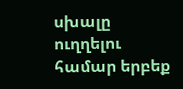սխալը ուղղելու համար երբեք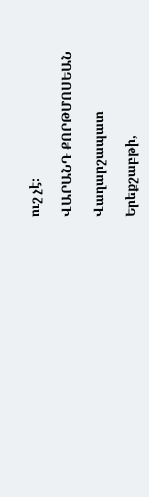ուշ չէ։

ՎԱՐԱՆԴ ՔՈՐԹՄՈՍԵԱՆ

Վաղարշապատ

Երեքշաբթի,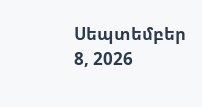Սեպտեմբեր 8, 2026